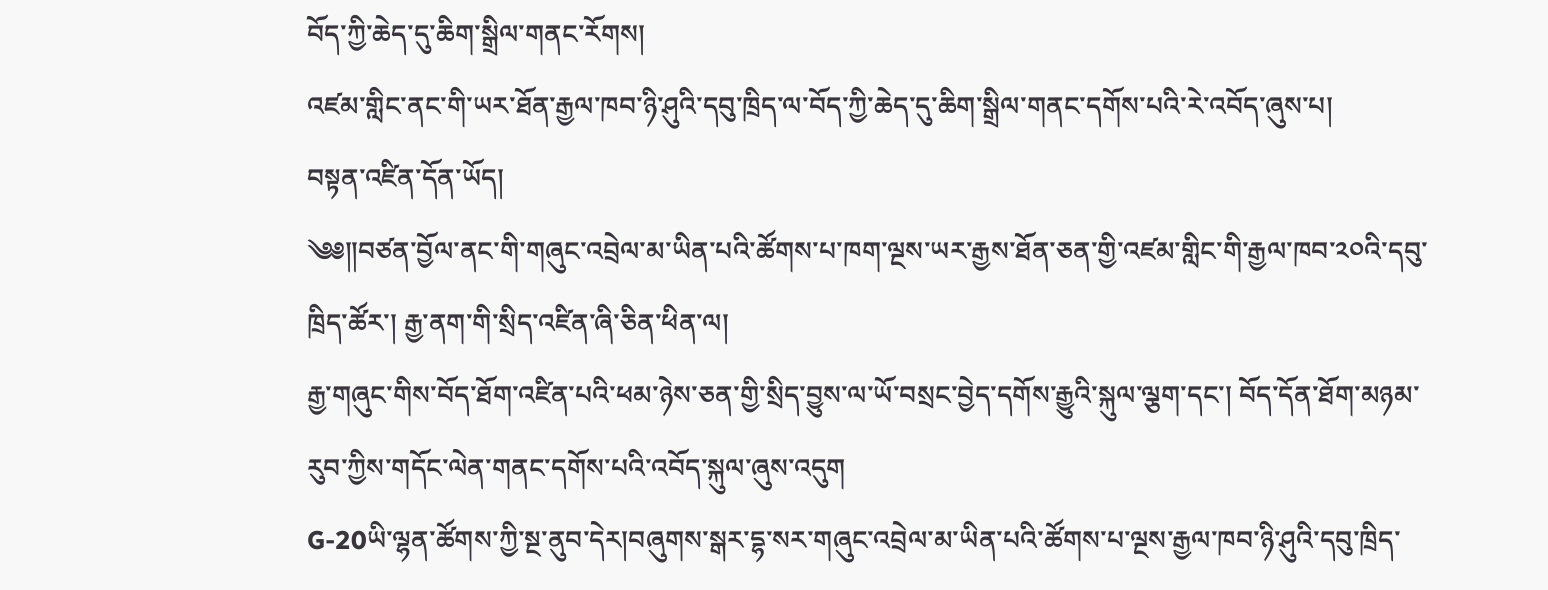བོད་ཀྱི་ཆེད་དུ་ཆིག་སྒྲིལ་གནང་རོགས།
འཛམ་གླིང་ནང་གི་ཡར་ཐོན་རྒྱལ་ཁབ་ཉི་ཤུའི་དབུ་ཁྲིད་ལ་བོད་ཀྱི་ཆེད་དུ་ཆིག་སྒྲིལ་གནང་དགོས་པའི་རེ་འབོད་ཞུས་པ།
བསྟན་འཛིན་དོན་ཡོད།
༄༅༎བཙན་བྱོལ་ནང་གི་གཞུང་འབྲེལ་མ་ཡིན་པའི་ཚོགས་པ་ཁག་ལྔས་ཡར་རྒྱས་ཐོན་ཅན་གྱི་འཛམ་གླིང་གི་རྒྱལ་ཁབ་༢༠འི་དབུ་ཁྲིད་ཚོར་། རྒྱ་ནག་གི་སྲིད་འཛིན་ཞི་ཅིན་ཕིན་ལ།
རྒྱ་གཞུང་གིས་བོད་ཐོག་འཛིན་པའི་ཕམ་ཉེས་ཅན་གྱི་སྲིད་བྱུས་ལ་ཡོ་བསྲང་བྱེད་དགོས་རྒྱུའི་སྐུལ་ལྕག་དང་། བོད་དོན་ཐོག་མཉམ་རུབ་ཀྱིས་གདོང་ལེན་གནང་དགོས་པའི་འབོད་སྐུལ་ཞུས་འདུག
G-20ཡི་ལྷན་ཚོགས་ཀྱི་སྔ་ནུབ་དེར།བཞུགས་སྒར་དྷ་སར་གཞུང་འབྲེལ་མ་ཡིན་པའི་ཚོགས་པ་ལྔས་རྒྱལ་ཁབ་ཉི་ཤུའི་དབུ་ཁྲིད་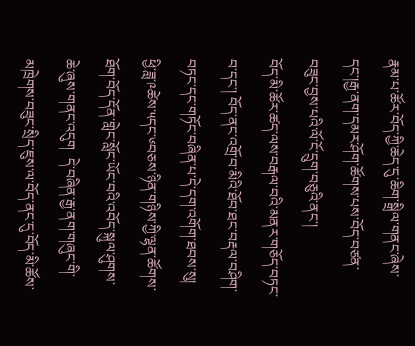རྣམ་པ་ཚོར་བོད་ཀྱི་ཆེད་དུ་ཆིག་སྒྲིལ་གནང་ཞེས་དང་།རྒྱ་ནག་དམར་ཤོག་ཚོགས་པས་བོད་བཙན་བཟུང་བྱས་པའི་ལོ་ངོ་དྲུག་བཅུའི་ནང་།
བོད་མི་ཚོར་ཚད་ལས་བརྒལ་བའི་མནར་གཅོད་བཏང་བ་དང་། བོད་ནང་འགྲོ་བ་མིའི་ཐོབ་ཐང་བརྡལ་བཤིག་བཏང་དང་གཏོང་བཞིན་པ་དེ་དག་འགོག་ཐབས་སུ། ཕྱི་ཟླ་༩ཚེས་༥དང་༦བཅས་ཉིན་གཉིས་ཀྱི་ལྷན་ཚོགས་ཐོག་བོད་དོན་གླེང་སློང་ཡོང་བའི་འབོད་སྐུལ་ཤུགས་ཆེ་ཞུས་གནང་འདུག  དེ་བཞིན་རྒྱ་ནག་གཞུང་གི་མཁྲེགས་བཟུང་སྲིད་ཇུས་ལ་བོད་ནང་དུ་བོད་མི་ཚོས་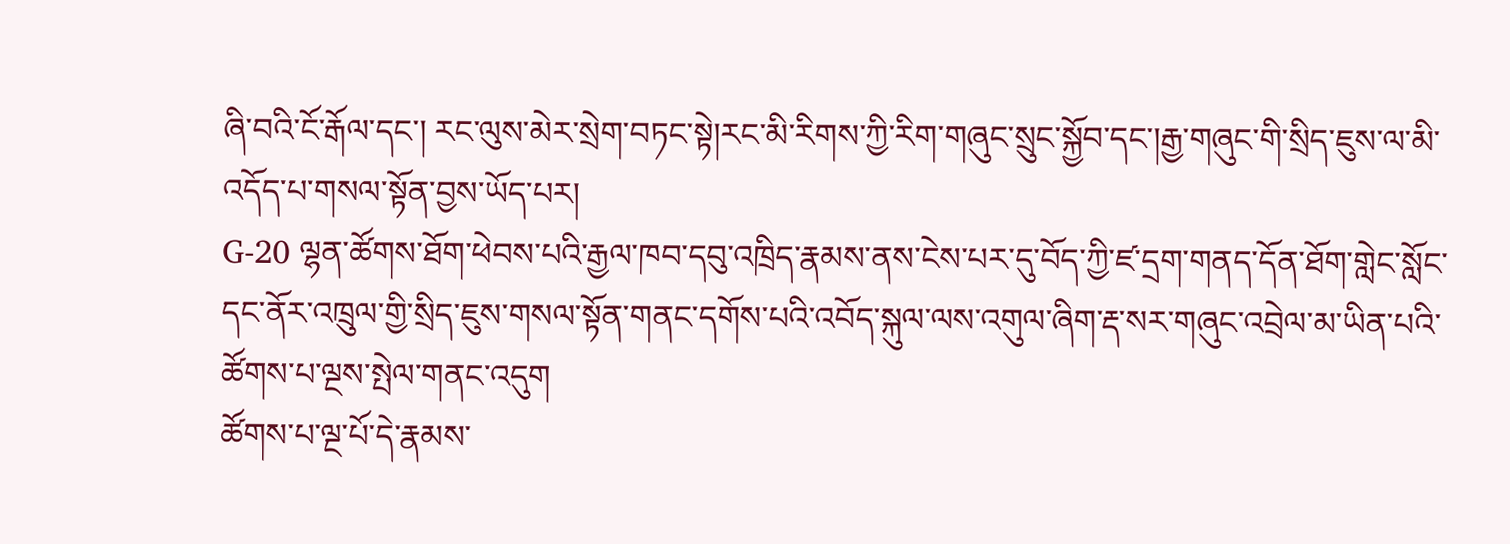ཞི་བའི་ངོ་རྒོལ་དང་། རང་ལུས་མེར་སྲེག་བཏང་སྟེ།རང་མི་རིགས་ཀྱི་རིག་གཞུང་སྲུང་སྐྱོབ་དང་།རྒྱ་གཞུང་གི་སྲིད་ཇུས་ལ་མི་འདོད་པ་གསལ་སྟོན་བྱས་ཡོད་པར།
G-20 ལྷན་ཚོགས་ཐོག་ཕེབས་པའི་རྒྱལ་ཁབ་དབུ་འཁྲིད་རྣམས་ནས་ངེས་པར་དུ་བོད་ཀྱི་ཛ་དྲག་གནད་དོན་ཐོག་གླེང་སློང་དང་ནོར་འཁྲུལ་གྱི་སྲིད་ཇུས་གསལ་སྟོན་གནང་དགོས་པའི་འབོད་སྐུལ་ལས་འགུལ་ཞིག་རྡ་སར་གཞུང་འབྲེལ་མ་ཡིན་པའི་ཚོགས་པ་ལྔས་སྤེལ་གནང་འདུག
ཚོགས་པ་ལྔ་པོ་དེ་རྣམས་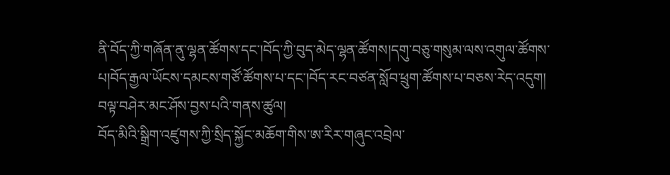ནི་བོད་ཀྱི་གཞོན་ནུ་ལྷན་ཚོགས་དང་།བོད་ཀྱི་བུད་མེད་ལྷན་ཚོགས།དགུ་བཅུ་གསུམ་ལས་འགུལ་ཚོགས་པ།བོད་རྒྱལ་ཡོངས་དམངས་གཙོ་ཚོགས་པ་དང་།བོད་རང་བཙན་སློབ་ཕྲུག་ཚོགས་པ་བཅས་རེད་འདུག།
བལྟ་བཤེར་མང་ཤོས་བྱས་པའི་གནས་ཚུལ།
བོད་མིའི་སྒྲིག་འཛུགས་ཀྱི་སྲིད་སྐྱོང་མཆོག་གིས་ཨ་རིར་གཞུང་འབྲེལ་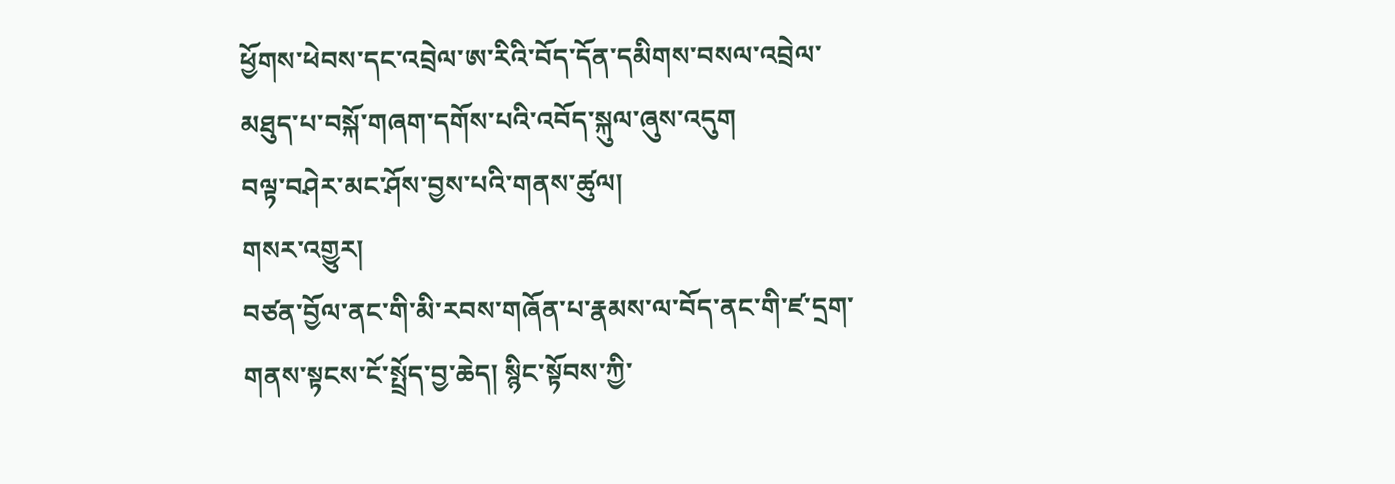ཕྱོགས་ཕེབས་དང་འབྲེལ་ཨ་རིའི་བོད་དོན་དམིགས་བསལ་འབྲེལ་མཐུད་པ་བསྐོ་གཞག་དགོས་པའི་འབོད་སྐུལ་ཞུས་འདུག
བལྟ་བཤེར་མང་ཤོས་བྱས་པའི་གནས་ཚུལ།
གསར་འགྱུར།
བཙན་བྱོལ་ནང་གི་མི་རབས་གཞོན་པ་རྣམས་ལ་བོད་ནང་གི་ཛ་དྲག་གནས་སྟངས་ངོ་སྤྲོད་བྱ་ཆེད། སྙིང་སྟོབས་ཀྱི་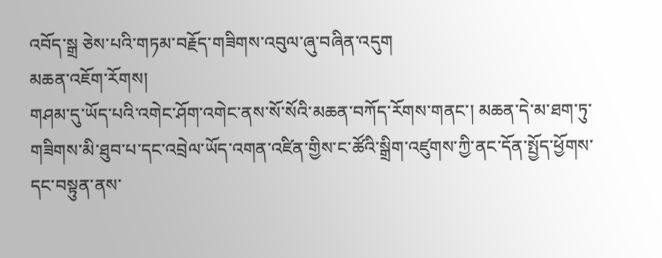འབོད་སྒྲ ཅེས་པའི་གཏམ་བརྗོད་གཟིགས་འབུལ་ཞུ་བཞིན་འདུག
མཆན་འཇོག་རོགས།
གཤམ་དུ་ཡོད་པའི་འགེང་ཤོག་འགེང་ནས་སོ་སོའི་མཆན་བཀོད་རོགས་གནང་། མཆན་དེ་མ་ཐག་ཏུ་གཟིགས་མི་ཐུབ་པ་དང་འབྲེལ་ཡོད་འགན་འཛིན་གྱིས་ང་ཚོའི་སྒྲིག་འཛུགས་ཀྱི་ནང་དོན་སྤྱོད་ཕྱོགས་དང་བསྟུན་ནས་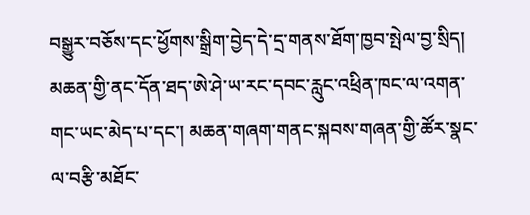བསྒྱུར་བཅོས་དང་ཕྱོགས་སྒྲིག་བྱེད་དེ་དྲ་གནས་ཐོག་ཁྱབ་སྤེལ་བྱ་སྲིད། མཆན་གྱི་ནང་དོན་ཐད་ཨེ་ཤེ་ཡ་རང་དབང་རླུང་འཕྲིན་ཁང་ལ་འགན་གང་ཡང་མེད་པ་དང་། མཆན་གཞག་གནང་སྐབས་གཞན་གྱི་ཚོར་སྣང་ལ་བརྩི་མཐོང་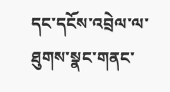དང་དངོས་འབྲེལ་ལ་ཐུགས་སྣང་གནང་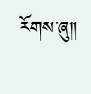རོགས་ཞུ༎